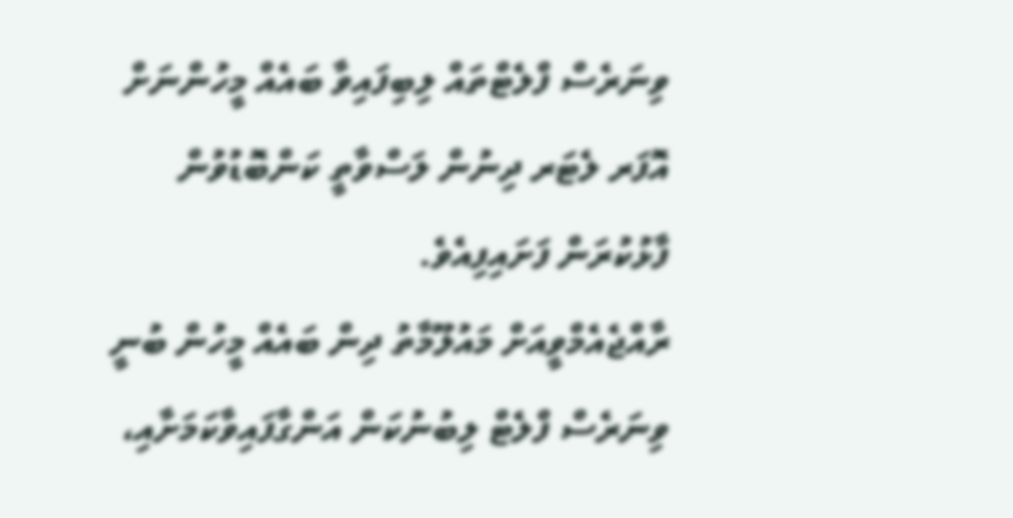ވިނަރެސް ފްލެޓްތައް ލިބިފައިވާ ބައެއް މީހުންނަށް އޮފަރ ލެޓަރ ދިނުން ލަސްވާތީ ކަންބޮޑުވުން ފާޅުކުރަން ފަށައިފިއެވެ.
ރާއްޖެއެމްވީއަށް މައުލޫމާތު ދިން ބައެއް މީހުން ބުނީ ވިނަރެސް ފްލެޓް ލިބުނުކަން އަންގާފައިވާކަމަށާއި،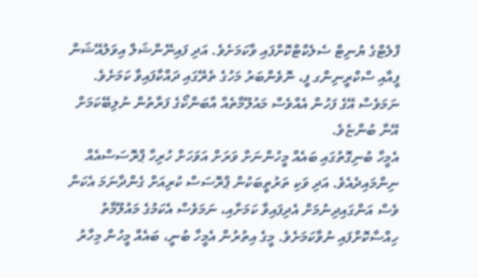ފްލެޓްގެ ޔުނިޓް ސެލެކްޓްކޮށްފައި ވާކަމަށެވެ. އަދި ފައިނޭންޝަލް އިވަލުއޭޝަން ފީއާއި ސްކްރީނިންގ ފީ، ނޮވެންބަރު މަހުގެ ތެރޭގައި ދައްކާފައިވާ ކަމަށެވެ. ނަމަވެސް އޭގެ ފަހުން އެއްވެސް މައުލޫމާތެއް އާބަންކޯގެ ފަރާތުން ނުލިބޭކަމަށް އޭނާ ބުންޏެވެ.
އެމީހާ ބުނިގޮތުގައި ބައެއް މީހުންނަށް ވަރަށް އަވަހަށް ހުރިހާ ޕްރޮސަސްއެއް ނިންމައިދެއެވެ. އަދި ވަކި ތަރުތީބަކުން ޕްރޮސަސް ކުރިއަށް ގެންދާނަމަ އެކަން ވެސް އަންގައިދިނުމަށް އެދިފައިވާ ކަމަށާއި، ނަމަވެސް އެކަމުގެ މައުލޫމާތު ހިއްސާކޮށްފައި ނުވާކަމަށެވެ. މީގެ އިތުރުން އެމީހާ ބުނީ، ބައެއް މީހުން މިހާރު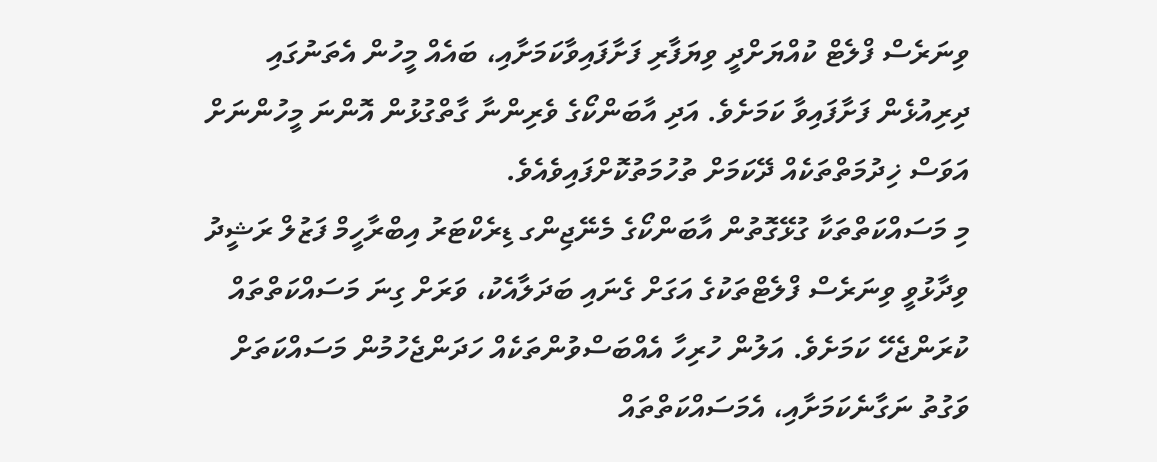ވިނަރެސް ފްލެޓް ކުއްޔަށްދީ ވިޔަފާރި ފަށާފައިވާކަމަށާއި، ބައެއް މީހުން އެތަނުގައި ދިރިއުޅެން ފަށާފައިވާ ކަމަށެވެ. އަދި އާބަންކޯގެ ވެރިންނާ ގާތްގުޅުން އޮންނަ މީހުންނަށް އަވަސް ޚިދުމަތްތަކެއް ދޭކަމަށް ތުހުމަތުކޮށްފައިވެއެވެ.
މި މަސައްކަތްތަކާ ގުޅޭގޮތުން އާބަންކޯގެ މެނޭޖިންގ ޑިރެކްޓަރު އިބްރާހީމް ފަޒުލް ރަޝީދު ވިދާޅުވީ ވިނަރެސް ފްލެޓްތަކުގެ އަގަށް ގެނައި ބަދަލާއެކު، ވަރަށް ގިނަ މަސައްކަތްތައް ކުރަންޖެހޭ ކަމަށެވެ. އަލުން ހުރިހާ އެއްބަސްވުންތަކެއް ހަދަންޖެހުމުން މަސައްކަތަށް ވަގުތު ނަގާނެކަމަށާއި، އެމަސައްކަތްތައް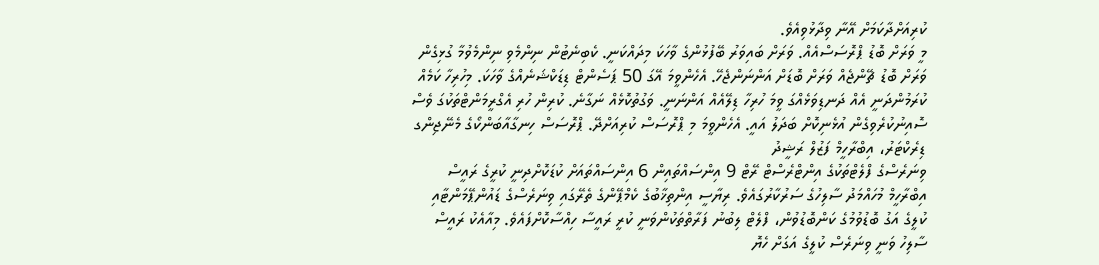ކުރިއަށްދާކަމަށް އޭނާ ވިދާޅުވިއެވެ.
މީ ވަރަށް ބޮޑު ޕްރޮސަސްއެއް. ވަރަށް ބައިވަރު ބޭފުޅުންގެ ވާހަކަ މިދައްކަނީ. ކެބިނެޓުން ނިންމެވި ނިންމެވުމާ ގުޅިގެން ވަރަށް ބޮޑު ޗޭންޖެއް ވަރަށް ބޮޑަށް އަންނަންޖެހޭ. އެހެންވީމަ އޭގަ 50 ޕަސެންޓް ޑިޑަކްޝަނެއްގެ ވާހަކަ. މިހުރިހާ ކަމެއް ކުރަމުންދަނީ އެއް ދަނޑިވަޅެއްގަ ވީމަ ހުރިހާ ޑިލޭއެއް އަންނަނީ. ވަގުތުކޮޅެއް ނަގާނެ. ކުރިން ހުރި އެގްރީމަންޓްތަކުގަ ވެސް ސޮއިނުކުރެވިގެން އުޅެނިކޮށް ބަދަލު އައީ. އެހެންވީމަ މި ޕްރޮސަސް ކުރިއަށްދޭ. ޕްރޮސަސް ހިނގާއާބަންކޯގެ މެނޭޖިންގ ޑިރެކްޓަރު، އިބްރާހީމް ފަޒުލް ރަޝީދު
ވިނަރެސްގެ ފްލެޓްތަކުގެ އިންޓްރެސްޓް ރޭޓް 9 އިންސައްތައިން 6 އިންސައްތައަށް ކުޑަކޮށްދިނީ ކުރީގެ ރައީސް އިބްރާހީމް މުހައްމަދު ސާލިހުގެ ސަރުކާރުގައެވެ. ރިޔާސީ އިންތިޚާބުގެ ކެމްޕޭންގެ ތެރޭގައި ވިނަރެސްގެ ޑައުންޕޭމަންޓާއި ކުލީގެ އަގު ބޮޑުވުމުގެ ކަންބޮޑުވުން، ފްލެޓް ލިބުނު ފަރާތްތަކުންވަނީ ކުރީ ރައީސާ ހިއްސާކޮށްފައެވެ. މިއާއެކު ރައީސް ސާލިހު ވަނީ ވިނަރެސް ކުލީގެ އަގަށް ހެޔޮ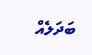ބަދަލެއް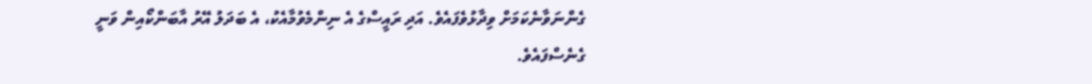ގެންނަވާނެކަމަށް ވިދާޅުވެފައެވެ. އަދި ރައީސްގެ އެ ނިންމެވުމާއެކު، އެ ބަދަލު އޭރު އާބަންކޯއިން ވަނީ ގެނެސްފައެވެ.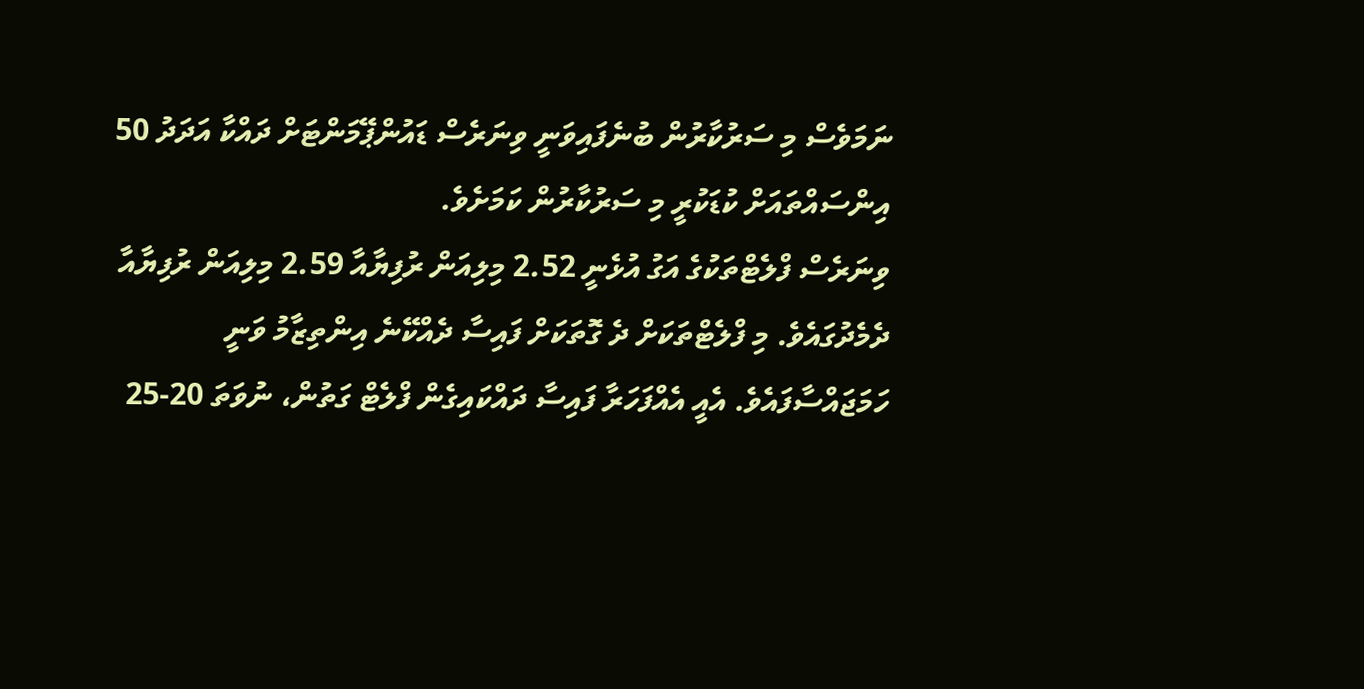ނަމަވެސް މި ސަރުކާރުން ބުނެފައިވަނީ ވިނަރެސް ޑައުންޕޭމަންޓަށް ދައްކާ އަދަދު 50 އިންސައްތައަށް ކުޑަކުރީ މި ސަރުކާރުން ކަމަށެވެ.
ވިނަރެސް ފްލެޓްތަކުގެ އަގު އުޅެނީ 2.52 މިލިއަން ރުފިޔާއާ 2.59 މިލިއަން ރުފިޔާއާ ދެމެދުގައެވެ. މި ފްލެޓްތަކަށް ދެ ގޮތަކަށް ފައިސާ ދެއްކޭނެ އިންތިޒާމު ވަނީ ހަމަޖައްސާފައެވެ. އެއީ އެއްފަހަރާ ފައިސާ ދައްކައިގެން ފްލެޓް ގަތުން، ނުވަތަ 20-25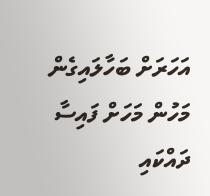އަހަރަށް ބަހާލައިގެން މަހުން މަހަށް ފައިސާ ދައްކައި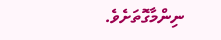ނިންމާގޮތަށެވެ.